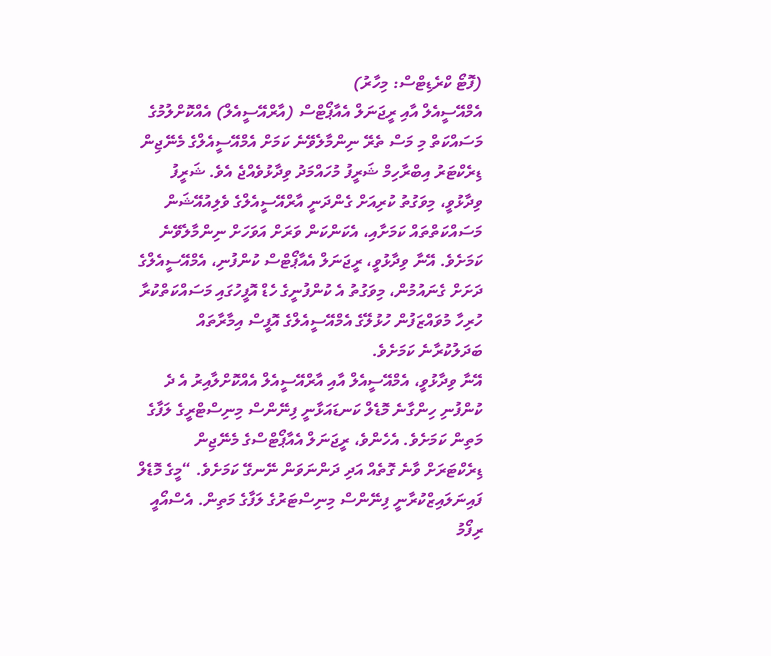(ފޮޓޯ ކްރެޑިޓްސް: މިހާރު)
އެމްއޭސީއެލް އާއި ރީޖަނަލް އެއާޕޯޓްސް (އާރްއޭސީއެލް) އެއްކޮށްލުމުގެ މަސައްކަތް މި މަސް ތެރޭ ނިންމާލެވޭނެ ކަމަށް އެމްއޭސީއެލްގެ މެނޭޖިން ޑިރެކްޓަރު އިބްރާހިމް ޝަރީފު މުހައްމަދު ވިދާޅުވެއްޖެ އެވެ. ޝަރީފު ވިދާޅުވީ، މިވަގުތު ކުރިއަށް ގެންދަނީ އާރްއޭސީއެލްގެ ވެލިއުއޭޝަން މަސައްކަތްތައް ކަމަށާއި، އެކަންކަން ވަރަށް އަވަހަށް ނިންމާލެވޭނެ ކަމަށެވެ. އޭނާ ވިދާޅުވީ، ރީޖަނަލް އެއާޕޯޓްސް ކުންފުނި، އެމްއޭސީއެލްގެ ދަށަށް ގެނައުމުން، މިވަގުތު އެ ކުންފުނީގެ ހެޑް އޮފީހުގައި މަސައްކަތްކުރާ ހުރިހާ މުވައްޒަފުން ހުޅުލޭގެ އެމްއޭސީއެލްގެ އޮފީސް އިމާރާތައް ބަދަލުކުރާނެ ކަމަށެވެ.
އޭނާ ވިދާޅުވީ، އެމްއޭސީއެލް އާއި އާރްއޭސީއެލް އެއްކޮށްލާއިރު އެ ދެ ކުންފުނި ހިންގާނެ މޮޑެލް ކަނޑައަޅާނީ ފިނޭންސް މިނިސްޓްރީގެ ލަފާގެ މަތިން ކަމަށެވެ. އެހެންވެ، ރީޖަނަލް އެއާޕޯޓްސްގެ މެނޭޖިން ޑިރެކްޓަރަށް ވާނެ ގޮތެއް އަދި ދަންނަވަން ނޭނގޭ ކަމަށެވެ. “މީގެ މޮޑެލް ފައިނަލައިޒްކުރާނީ ފިނޭންސް މިނިސްޓަރުގެ ލަފާގެ މަތިން. އެސްއޯއީ ރިފޯމު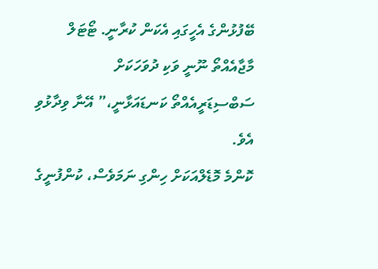ބޭފުޅުންގެ އެހީގައި އެކަން ކުރާނީ. ޓޯޓަލް މާޖާއެއްތޯ ނޫނީ ވަކި ދުވަހަކަށް ސަބްސިޑަރީއެއްތޯ ކަނޑައަޅާނީ،” އޭނާ ވިދާޅުވި އެވެ.
ކޮންމެ މޮޑެލްއަކަށް ހިންގި ނަމަވެސް، ކުންފުނީގެ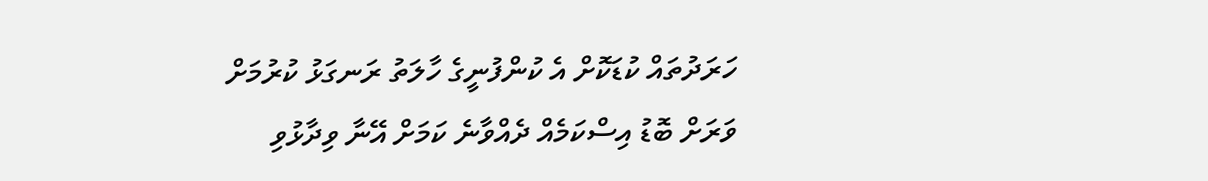ހަރަދުތައް ކުޑަކޮށް އެ ކުންފުނީގެ ހާލަތު ރަނގަޅު ކުރުމަށް ވަރަށް ބޮޑު އިސްކަމެއް ދެއްވާނެ ކަމަށް އޭނާ ވިދާޅުވި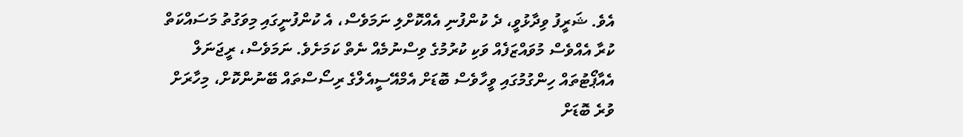އެވެ. ޝަރީފު ވިދާޅުވީ، ދެ ކުންފުނި އެއްކޮށްލި ނަމަވެސް، އެ ކުންފުނީގައި މިވަގުތު މަސައްކަތް ކުރާ އެއްވެސް މުވައްޒަފެއް ވަކި ކުރުމުގެ ވިސްނުމެއް ނެތް ކަމަށެވެ. ނަމަވެސް، ރީޖަނަލް އެއާޕޯޓުތައް ހިންގުމުގައި ވީހާވެސް ބޮޑަށް އެމްއޭސީއެލްގެ ރިސޯސްތައް ބޭނުންކޮށް، މިހާރަށް ވުރެ ބޮޑަށް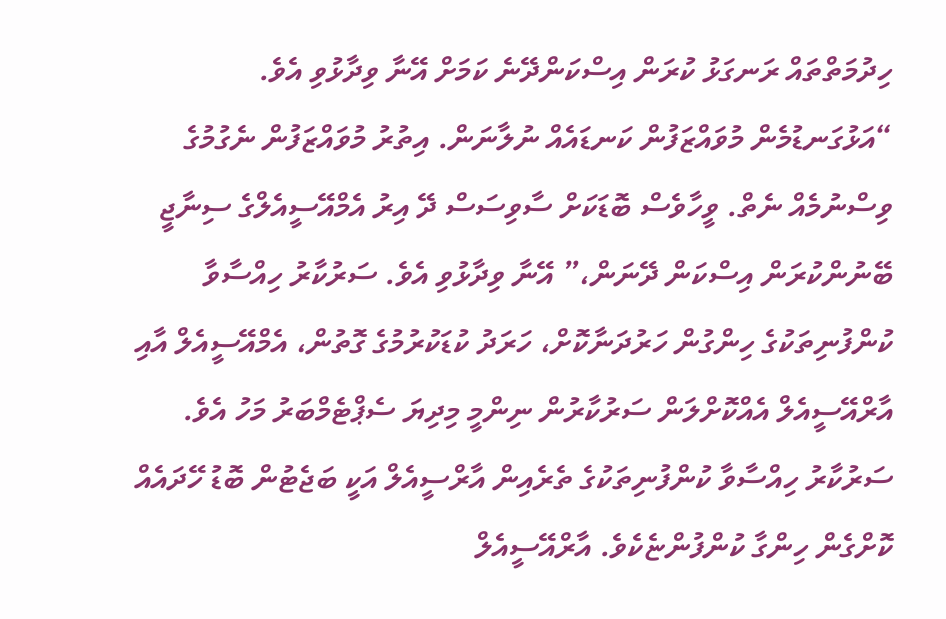ހިދުމަތްތައް ރަނގަޅު ކުރަން އިސްކަންދޭނެ ކަމަށް އޭނާ ވިދާޅުވި އެވެ.
“އަޅުގަނޑުމެން މުވައްޒަފުން ކަނޑައެއް ނުލާނަން. އިތުރު މުވައްޒަފުން ނެގުމުގެ ވިސްނުމެއް ނެތް. ވީހާވެސް ބޮޑަކަށް ސާވިސަސް ދޭ އިރު އެމްއޭސީއެލްގެ ސިނާޖީ ބޭނުންކުރަން އިސްކަން ދޭނަން،” އޭނާ ވިދާޅުވި އެވެ. ސަރުކާރު ހިއްސާވާ ކުންފުނިތަކުގެ ހިންގުން ހަރުދަނާކޮށް، ހަރަދު ކުޑަކުރުމުގެ ގޮތުން، އެމްއޭސީއެލް އާއި އާރްއޭސީއެލް އެއްކޮށްލަން ސަރުކާރުން ނިންމީ މިދިޔަ ސެޕްޓެމްބަރު މަހު އެވެ. ސަރުކާރު ހިއްސާވާ ކުންފުނިތަކުގެ ތެރެއިން އާރްސީއެލް އަކީ ބަޖެޓުން ބޮޑު ހޭދައެއް ކޮށްގެން ހިންގާ ކުންފުންޏެކެވެ. އާރްއޭސީއެލް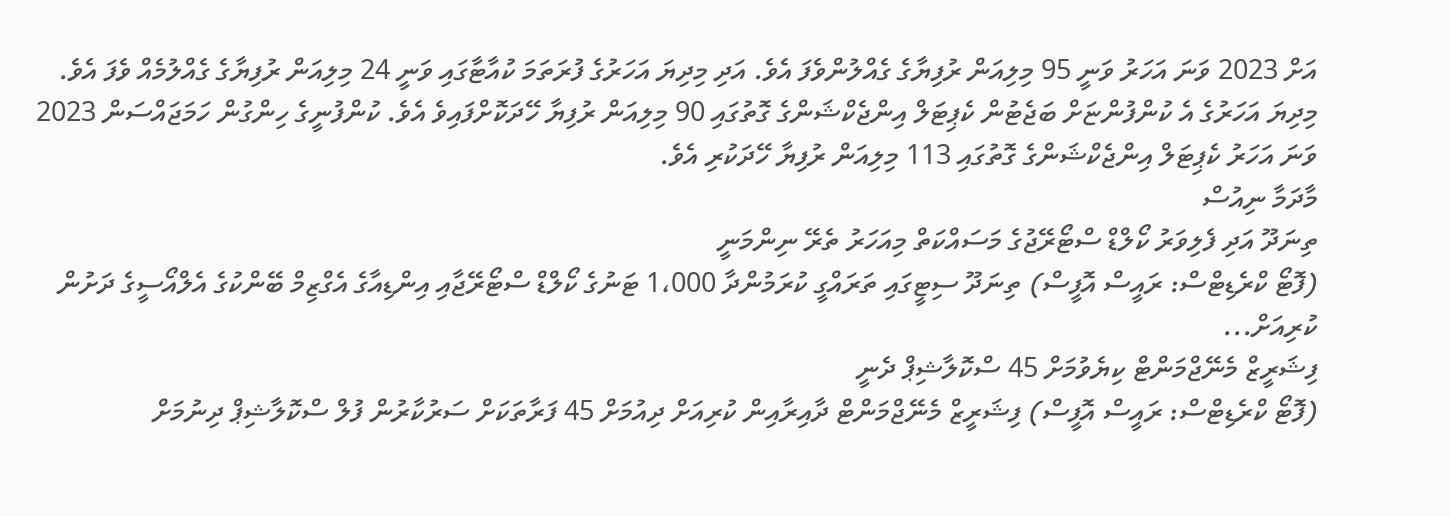އަށް 2023 ވަނަ އަހަރު ވަނީ 95 މިލިއަން ރުފިޔާގެ ގެއްލުންވެފަ އެވެ. އަދި މިދިޔަ އަހަރުގެ ފުރަތަމަ ކުއާޓާގައި ވަނީ 24 މިލިއަން ރުފިޔާގެ ގެއްލުމެއް ވެފަ އެވެ.
މިދިޔަ އަހަރުގެ އެ ކުންފުންޏަށް ބަޖެޓުން ކެޕިޓަލް އިންޖެކްޝަންގެ ގޮތުގައި 90 މިލިއަން ރުފިޔާ ހޭދަކޮށްފައިވެ އެވެ. ކުންފުނީގެ ހިންގުން ހަމަޖައްސަން 2023 ވަނަ އަހަރު ކެޕިޓަލް އިންޖެކްޝަންގެ ގޮތުގައި 113 މިލިއަން ރުފިޔާ ހޭދަކުރި އެވެ.
މާދަމާ ނިއުސް
ތިނަދޫ އަދި ފެލިވަރު ކޯލްޑް ސްޓޯރޭޖުގެ މަސައްކަތް މިއަހަރު ތެރޭ ނިންމަނީ
(ފޮޓޯ ކްރެޑިޓްސް: ރައީސް އޮފީސް) ތިނަދޫ ސިޓީގައި ތަރައްގީ ކުރަމުންދާ 1،000 ޓަނުގެ ކޯލްޑް ސްޓޯރޭޖާއި އިންޑިއާގެ އެގްޒިމް ބޭންކުގެ އެލްއޯސީގެ ދަށުން ކުރިއަށް...
ފިޝަރީޒް މެނޭޖްމަންޓް ކިޔެވުމަށް 45 ސްކޮލާޝިޕް ދެނީ
(ފޮޓޯ ކްރެޑިޓްސް: ރައީސް އޮފީސް) ފިޝަރީޒް މެނޭޖްމަންޓް ދާއިރާއިން ކުރިއަށް ދިއުމަށް 45 ފަރާތަކަށް ސަރުކާރުން ފުލް ސްކޮލާޝިޕް ދިނުމަށް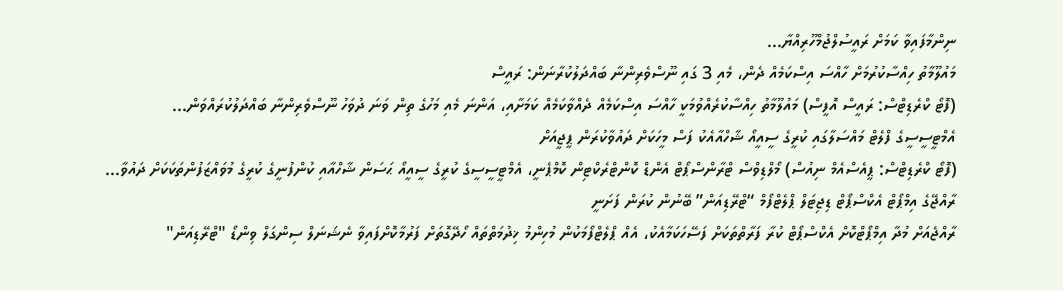ނިންމާފައިވާ ކަމަށް ރައީސުލްޖުމްހޫރިއްޔާ...
މައުލޫމާތު ހިއްސާކުރުމަށް ހާއްސަ އިސްކަމެއް ދެން، މެއި 3 ގައި ނޫސްވެރިންނާ ބައްދަލުކުރާނަން: ރައީސް
(ފޮޓޯ ކްރެޑިޓްސް: ރައީސް އޮފީސް) މައުލޫމާތު ހިއްސާކުރެއްވުމަކީ ހާއްސަ އިސްކަމެއް ދެއްވާކަމެއް ކަމަށާއި، އަންނަ މެއި މަހުގެ ތިން ވަނަ ދުވަހު ނޫސްވެރިންނާ ބައްދަލުކުރައްވަން...
އެމްޓީސީސީގެ ފްލެޓް މައްސަލާގައި ކުރީގެ ސީއީއޯ ޝާހްއާއެކު ފަސް މީހަކަށް ދައުވާކުރަން ޕީޖީއަށް
(ފޮޓޯ ކްރެޑިޓްސް: ޕީއެސްއެމް ނިއުސް) މޯލްޑިވްސް ޓްރާންސްޕޯޓް އެންޑް ކޮންޓްރެކްޓިން ކޮމްޕެނީ، އެމްޓީސީސީގެ ކުރީގެ ސީއީއޯ ޙަސަން ޝާހްއާއި ކުންފުނީގެ ކުރީގެ މުވައްޒަފުންތަކަކަށް ދައުވާ...
ރާއްޖޭގެ އިމްޕޯޓް އެކްސްޕޯޓް ޑިޖިޓަލް ޕްލެޓްފޯމް “ޓްރޭޑިއަން” ބޭނުން ކުރަން ފަށަނީ
ރާއްޖެއަށް މުދާ އިމްޕޯޓްކޮށް އެކްސްޕޯޓް ކުރާ ފަރާތްތަކަށް ފަސޭހަކަމާއެކު، އެއް ޕްލެޓްފޯމަކުން މުހިންމު ޚިދުމަތްތައް ހޯދޭގޮތަށް ފަރުމާކޮށްފައިވާ ނެޝަނަލް ސިންގަލް ވިންޑޯ "ޓްރޭޑިއަން"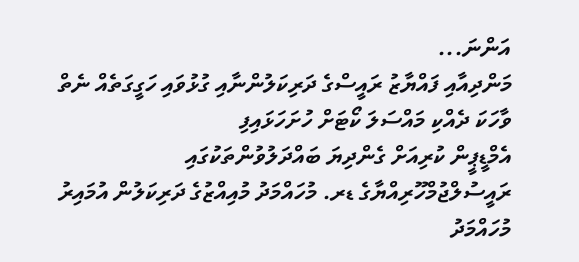އަންނަ...
މަންދިއާއި ފައްޔާޒު ރައީސްގެ ދަރިކަލުންނާއި ގުޅުވައި ހަގީގަތެއް ނެތް ވާހަކަ ދެއްކި މައްސަލަ ކޯޓަށް ހުށަހަޅައިފި
އެމްޑީޕީން ކުރިއަށް ގެންދިޔަ ބައްދަލުވުންތަކުގައި ރައީސުލްޖުމްހޫރިއްޔާގެ ޑރ. މުހައްމަދު މުއިއްޒުގެ ދަރިކަލުން އުމައިރު މުހައްމަދު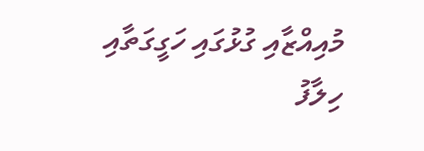މުއިއްޒާއި ގުޅުގައި ހަގީގަތާއި ހިލާފު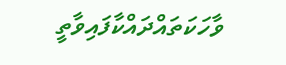ވާހަކަތައްދައްކާފައިވާތީ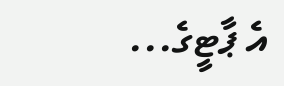އެ ޕާޓީގެ...